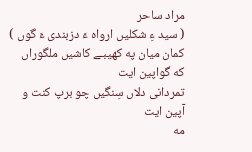مراد ساحر
( سید ءِ شکلیں ارواه ءَ دزبندی ءَ گوں )
کمان میان په کهیبـے کاشیں ملگوراں که گواپین ایت
تمردانی دلاں سِنگیں چو برپ کنت و آپین ایت
مه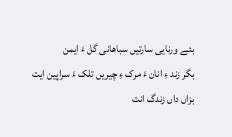بئـے ورنایی سارتیں سباهانی گل ءَ ایمن
بگر زند ءِ انان ءَ مرک ءِ چیریں تلک ءَ سراپین ایت
بزاں داں زندگ انت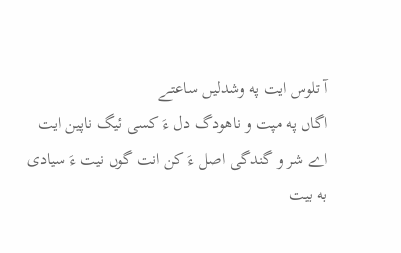آ تلوس ایت په وشدلیں ساعتـے
اگاں په مپت و ناهودگ دل ءَ کسی ئیگ ناپین ایت
اے شر و گندگی اصل ءَ کن انت گوں نیت ءَ سیادی
به بیت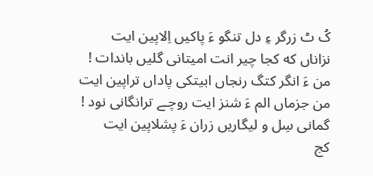کُ ٹ زرگر ءِ دل تنگو ءَ پاکیں اِلاپین ایت
نزاناں که کجا چیر انت امیتانی گلیں باندات !
من ءَ انگر کتگ رنجاں ابیتکی پاداں تراپین ایت
من جزماں الم ءَ شنز ایت روچـے ترانگانی نود !
گمانی سِل و لیگاریں زران ءَ پشلاپین ایت
کج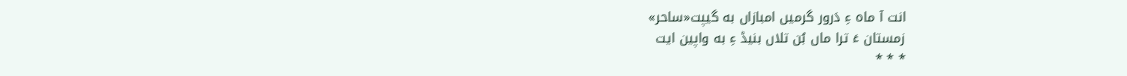انت آ ماه ءِ دَرور گرمیں امبازاں به گیپت«ساحر»
زمستان ءَ ترا ماں بُن تلاں بنیڈ ءِ به واپین ایت
* * *